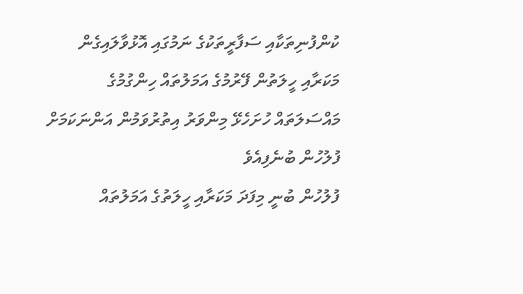ކުންފުނިތަކާއި ސަފާރީތަކުގެ ނަމުގައި އޮޅުވާލައިގެން މަކަރާއި ހީލަތުން ފޭރުމުގެ އަމަލުތައް ހިންގުމުގެ މައްސަލަތައް ހުށަހެޅޭ މިންވަރު އިތުރުވަމުން އަންނަކަމަށް ފުލުހުން ބުނެފިއެވެ
ފުލުހުން ބުނީ މިފަދަ މަކަރާއި ހީލަތުގެ އަމަލުތައް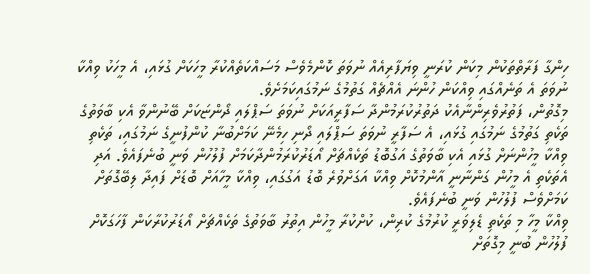ހިންގާ ފަރާތްތަކުން މިކަން ކުރަނީ ވިޔަފާރިއެއް ނުވަތަ ކޮންމެވެސް މަސައްކަތެއްކުރާ މީހަކަށް ގުޅައި، އެ މީހަކު ވިއްކާ ނުވަތަ އެ ތަނެއްގައި ވިއްކަން ހުންނަ އެއްޗެއް ގަތުމުގެ ނަމުގައިކަމަށެވެ.
މިގޮތުން، ފަތުރުވެރިންނާއެކު ދަތުރުކުރަމުންދާ ސަފާރީއަކަށް ނުވަތަ ސަޕްލައި ދޯންޏަކަށް ބޭނުންވާ އެކި ބާވަތުގެ ތަކެތި ގަތުމުގެ ނަމުގައި ގުޅައި، އެ ސަފާރީ ނުވަތަ ސަޕްލައި ދޯނި ހިމެނޭ ކަމަށްބުނާ ކުންފުނީގެ ނަމުގައި، ތަކެތި ވިއްކާ މީހުންނަށް ގުޅައި އެކި ބާވަތުގެ އަގުބޮޑު ތަކެއްޗަށް އޯޑަރުކުރަމުންދާކަމަށް ފުލުހުން ވަނީ ބުނެފައެވެ. އަދި އެތަކެތި އެ މީހުން ގަންނާނީ އާންމުކޮށް ވިއްކާ އަގަށްވުރެ ބޮޑު އަގުގައި، ވިއްކާ މީހާއަށް ބޮޑަށް ފައިދާ ލިބޭގޮތަށް ކަމަށްވެސް ފުލުހުން ވަނީ ބުނެފައެވެ.
ވިއްކާ މީހާ މި ތަކެތި ޑެލިވަރީ ކުރުމުގެ ކުރިން، ކުށްކުރާ މީހުން އިތުރު ބާވަތުގެ ތަކެއްޗަށް އޯޑަރުކުރާކަން ފާހަގަކޮށް ފުލުހުން ބުނީ މިގޮތަށް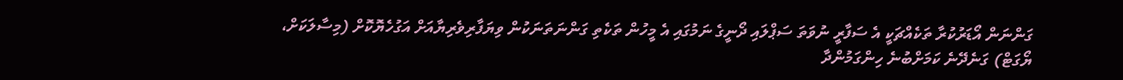ގަންނަން އޯޑަރުކުރާ ތަކެއްޗަކީ އެ ސަފާރީ ނުވަތަ ސަޕްލައި ދޯނީގެ ނަމުގައި އެ މީހުން ތަކެތި ގަންނަތަނަކުން ވިޔަފާރިވެރިޔާއަށް އަގުހެޔޮކޮށް (މިސާލަކަށް، ޔޯގަޓް) ގަނެދޭނެ ކަމަށްބުނެ ހިންގަމުންދާ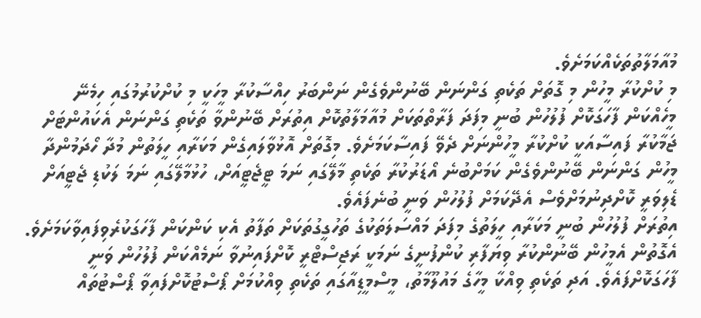މުއާމަލާތުތަކެއްކަމަށެވެ.
މި ކުށްކުރާ މީހުން މި ގޮތަށް ތަކެތި ގަންނަން ބޭނުންވެގެން ނަންބަރު ހިއްސާކުރާ މީހަކީ މި ކުށްކުރުމުގައި ހިމެނޭ މީހެއްކަން ފާހަގަކޮށް ފުލުހުން ބުނީ މިފަދަ ފަރާތްތަކަށް މުއާމަލާތުކޮށް އިތުރަށް ބޭނުންވާ ތަކެތި ގަންނަން އެކައުންޓަށް ޖަމާކުރާ ފައިސާއަކީ ކުށްކުރާ މީހުންނަށް ދެވޭ ފައިސާކަމަށެވެ. މިގޮތަށް އޮޅުވާލައިގެން މަކަރާއި ހީލަތުން މުދާ ހޯދަމުންދާ މީހުން ގަންނަން ބޭނުންވެގެން ކަމަށްބުނެ އޯޑަރުކުރާ ތަކެތި މާލޭގައި ނަމަ ޓީޖެޓީއަށް، ހުޅުމާލޭގައި ނަމަ ލަކުޑި ޖެޓީއަށް ޑެލިވަރީ ކޮށްދިނުމަށްވެސް އެދޭކަމަށް ފުލުހުން ވަނީ ބުނެފައެވެ.
އިތުރަށް ފުލުހުން ބުނީ މަކަރާއި ހީލަތުގެ މިފަދަ މައްސަލަތަކުގެ ތަހުގީގުތަކަށް ތަފާތު އެކި ކަންކަން ފާހަގަކުރެވިފައިވާކަމަށެވެ. އެގޮތުން އެމީހުން ބޭނުންކުރާ ވިޔަފާރި ކުންފުނީގެ ނަމަކީ ރަޖިސްޓްރީ ކޮށްފައިނުވާ ނަމެއްކަން ފުލުހުން ވަނީ ފާހަގަކޮށްފައެވެ. އަދި ތަކެތި ވިއްކާ މީހާގެ މައުލޫމާތު، މީސްމީޑިއާގައި ތަކެތި ވިއްކުމަށް ޕޯސްޓުކޮށްފައިވާ ޕޯސްޓުތައް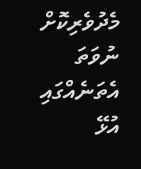މެދުވެރިކޮށް ނުވަތަ އެތަނެއްގައި އުޅޭ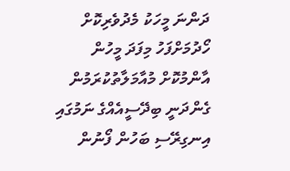ދަންނަ މީހަކު މެދުވެރިކޮށް ހޯދުމަށްފަހު މިފަދަ މީހުން އާންމުކޮށް މުއާމަލާތުކުރަމުން ގެންދަނީ ބިދޭސީއެއްގެ ނަމުގައި އިނގިރޭސި ބަހުން ފޯނުން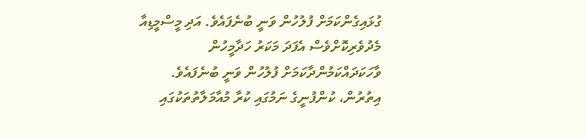ގުޅައިގެންކަމަށް ފުލުހުން ވަނީ ބުނެފައެވެ. އަދި މީސްމީޑިއާ މެދުވެރިކޮށްވެސް އެފަދަ މަކަރު ހަދާމީހުން ވާހަކަދައްކަމުންދާކަމަށް ފުލުހުން ވަނީ ބުނެފައެވެ.
އިތުރުން، ކުންފުނީގެ ނަމުގައި ކުރާ މުއާމަލާތުތަކުގައި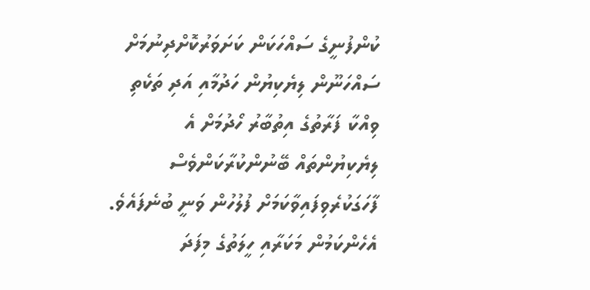ކުންފުނީގެ ސައްހަކަން ކަށަވަރުކޮށްދިނުމަށް ސައްހަނޫން ލިޔެކިޔުން ހަދުމާއި އަދި ތަކެތި ވިއްކާ ފަރާތުގެ އިތުބާރު ހޯދުމަށް އެ ލިޔެކިޔުންތައް ބޭނުންކުރާކަންވެސް ފާހަގަކުރެވިފައިވާކަމަށް ފުލުހުން ވަނީ ބުނެފައެވެ.
އެހެންކަމުން މަކަރާއި ހީލަތުގެ މިފަދަ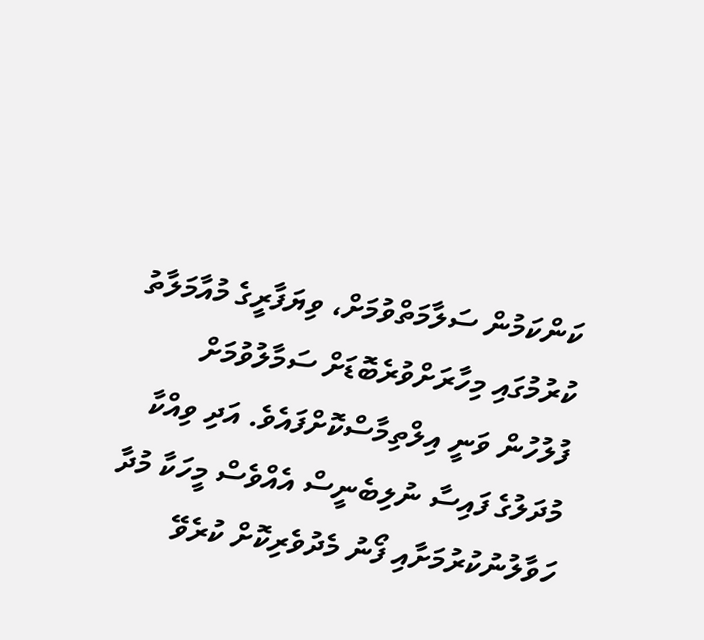ކަންކަމުން ސަލާމަތްވުމަށް، ވިޔަފާރީގެ މުއާމަލާތު ކުރުމުގައި މިހާރަށްވުރެބޮޑަށް ސަމާލުވުމަށް ފުލުހުން ވަނީ އިލްތިމާސްކޮށްފައެވެ. އަދި ވިއްކާ މުދަލުގެ ފައިސާ ނުލިބެނީސް އެއްވެސް މީހަކާ މުދާ ހަވާލުނުކުރުމަށާއި ފޯނު މެދުވެރިކޮށް ކުރެވޭ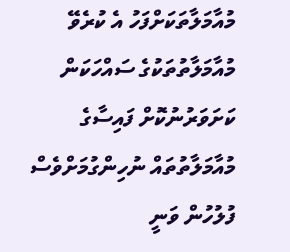މުއާމަލާތަކަށްފަހު އެ ކުރެވޭ މުއާމަލާތުތަކުގެ ސައްހަކަން ކަށަވަރުނުކޮށް ފައިސާގެ މުއާމަލާތުތައް ނުހިންގުމަށްވެސް ފުލުހުން ވަނީ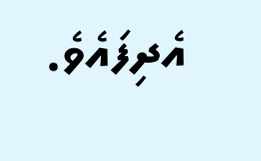އެދިފައެވެ.